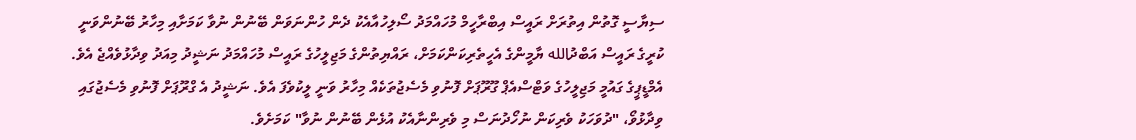ސިޔާސީ ގޮތުން އިތުރަށް ރައީސް އިބްރާހީމް މުހައްމަދު ސޯލިހުއާއެކު ދެން ހުންނަވަން ބޭނުން ނުވާ ކަމަށާއި މިހާރު ބޭނުންވަނީ ކުރީގެ ރައީސް އަބްދުالله ޔާމީންގެ އެހީތެރިކަންކަމަށް، ރައްޔިތުންގެ މަޖިލީހުގެ ރައީސް މުހައްމަދު ނަޝީދު މިއަދު ވިދާޅުވެއްޖެ އެވެ.
އެމްޑީޕީގެ ގައުމީ މަޖިލީހުގެ ވަޓްސްއެޕް ގޫރޫޕަށް ފޮނުވި މެސެޖުތަކެއް މިހާރު ވަނީ ލީކުވެފަ އެވެ. ނަޝީދު އެ ގްރޫޕަށް ފޮނުވި މެސެޖުގައި ވިދާޅުވޯ، "ދުވަހަކު ވެރިކަން ނުހޯދުނަސް މި ވެރިންނާއެކު އުޅެން ބޭނުން ނުވާ" ކަމަށެވެ.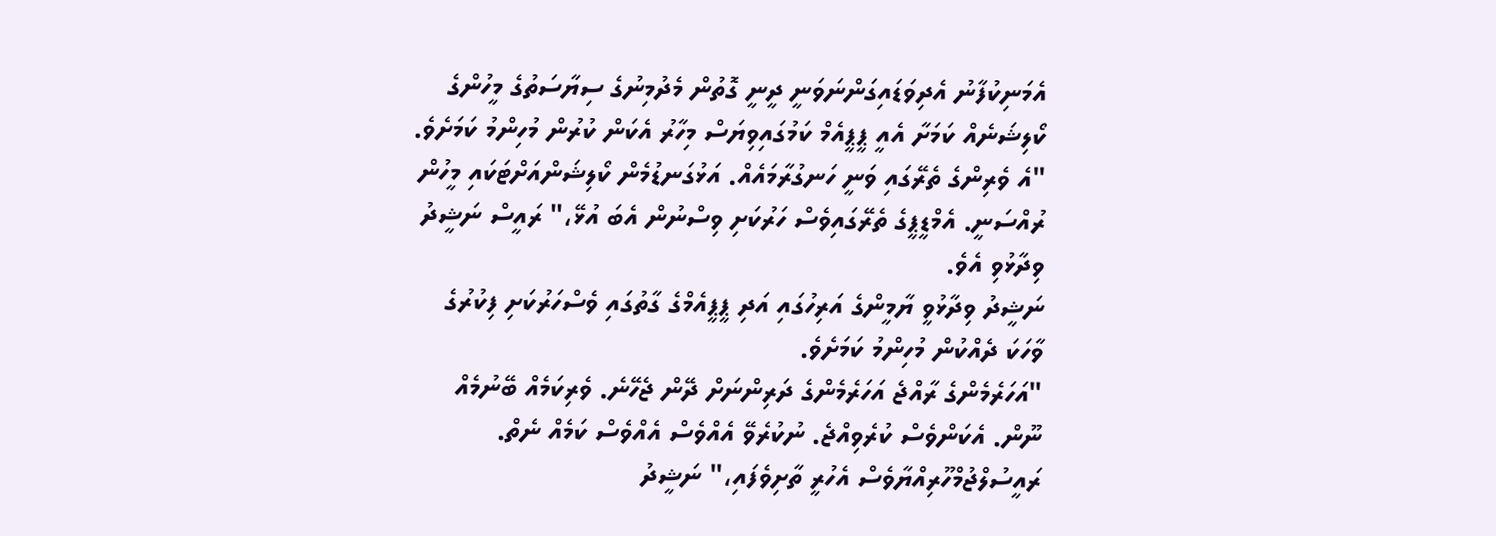އެމަނިކުފާނު އެދިވަޑައިގަންނަވަނީ ދީނީ ގޮތުން މެދުމިނުގެ ސިޔާސަތުގެ މީހުންގެ ކޯލިޝަނެއް ކަމަށާ އެއީ ޕީޕީއެމް ކަމުގައިވިޔަސް މިހާރު އެކަން ކުރުން މުހިންމު ކަމަށެވެ.
"އެ ވެރިންގެ ތެރޭގައި ވަނީ ހަނގުރާމައެއް. އަޅުގަނޑުމެން ކޯލިޝަންއަށްޓަކައި މީހުން ރުއްސަނީ. އެމްޑީޕީގެ ތެރޭގައިވެސް ހަރުކަށި ވިސްނުން އެބަ އުޅޭ،" ރައީސް ނަޝީދު ވިދާޅުވި އެވެ.
ނަޝީދު ވިދާޅުވީ ޔާމީންގެ އަރިހުގައި އަދި ޕީޕީއެމްގެ ގާތުގައި ވެސްހަރުކަށި ފިކުރުގެ ވާހަކަ ދެއްކުން މުހިންމު ކަމަށެވެ.
"އަހަރެމެންގެ ރާއްޖެ އަހަރެމެންގެ ދަރިންނަށް ދޭން ޖެހޭނެ. ވެރިކަމެއް ބޭނުމެއް ނޫން. އެކަންވެސް ކުރެވިއްޖެ. ނުކުރެވޭ އެއްވެސް އެއްވެސް ކަމެއް ނެތް. ރައީސުލްޖުމްހޫރިއްޔާވެސް އެހުރީ ތާށިވެފައި،" ނަޝީދު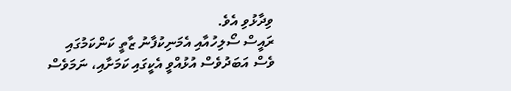ވިދާޅުވި އެވެ.
ރައީސް ސޯލިހުއާއި އެމަނިކުފާނު ޒާތީ ކަންކަމުގައި ވެސް އަބަދުވެސް އުޅުއްވީ އެކީގައި ކަމަށާއި، ނަމަވެސް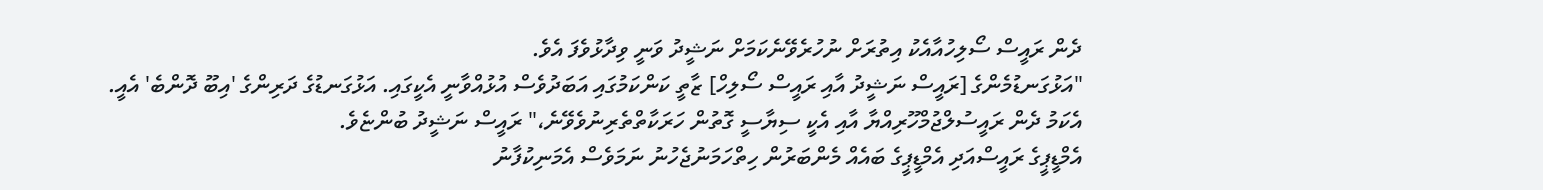ދެން ރައީސް ސޯލިހުއާއެކު އިތުރަށް ނުހުރެވޭނެކަމަށް ނަޝީދު ވަނީ ވިދާޅުވެފަ އެވެ.
"އަޅުގަނޑުމެންގެ [ރައީސް ނަޝީދު އާއި ރައީސް ސޯލިހް] ޒާތީ ކަންކަމުގައި އަބަދުވެސް އުޅުއްވާނީ އެކީގައި. އަޅުގަނޑުގެ ދަރިންގެ 'އިބޫ ދޮންބެ' އެއީ. އެކަމު ދެން ރައީސުލްޖުމްހޫރިއްޔާ އާއި އެކީ ސިޔާސީ ގޮތުން ހަރަކާތްތެރިނުވެވޭނެ،" ރައީސް ނަޝީދު ބުންޏެވެ.
އެމްޑީޕީގެ ރައީސްއަދި އެމްޑީޕީގެ ބައެއް މެންބަރުން ހިތްހަމަނުޖެހުނު ނަމަވެސް އެމަނިކުފާނު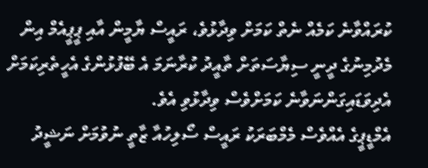ކުރައްވާނެ ކަމެއް ނެތް ކަމަށް ވިދާޅުވެ، ރައީސް ޔާމީން އާއި ޕީޕީއެމް އިން މެދުމިނުގެ ދީނީ ސިޔާސަތަށް ތާއީދު ކުރާނަމަ އެ ބޭފުޅުންގެ އެހީތެރިކަމަށް އެދިވަޑައިގަންނަވާނެ ކަމަށްވެސް ވިދާޅުވި އެވެ.
އެމްޑީޕީގެ އެއްވެސް މެމްބަރަކު ރައީސް ސޯލިހުއާ ޒާތީ ނުވުމަށް ނަޝީދު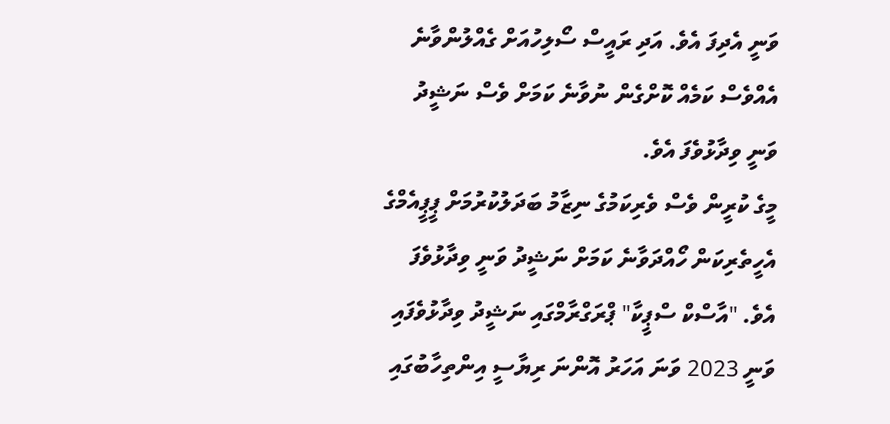ވަނީ އެދިފަ އެވެ. އަދި ރައީސް ސޯލިހުއަށް ގެއްލުންވާނެ އެއްވެސް ކަމެއް ކޮށްގެން ނުވާނެ ކަމަށް ވެސް ނަޝީދު ވަނީ ވިދާޅުވެފަ އެވެ.
މީގެ ކުރީން ވެސް ވެރިކަމުގެ ނިޒާމު ބަދަލުކުރުމަށް ޕީޕީއެމްގެ އެހީތެރިކަން ހޯއްދަވާނެ ކަމަށް ނަޝީދު ވަނީ ވިދާޅުވެފަ އެވެ. "އާސްކް ސްޕީކާ" ޕްރަގްރާމްގައި ނަޝީދު ވިދާޅުވެފައި ވަނީ 2023 ވަނަ އަހަރު އޮންނަ ރިޔާސީ އިންތިހާބުގައި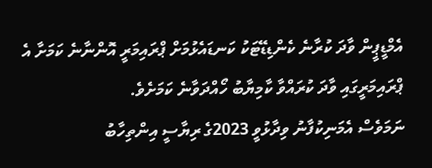އެމްޑީޕީން ވާދަ ކުރާނެ ކެންޑިޑޭޓަކު ކަނޑައެޅުމަށް ޕްރައިމަރީ އޮންނާނެ ކަމަށާ އެ ޕްރައިމަރީގައި ވާދަ ކުރައްވާ ކާމިޔާބު ހޯއްދަވާނެ ކަމަށެވެ.
ނަމަވެސް އެމަނިކުފާނު ވިދާޅުވީ 2023ގެ ރިޔާސީ އިންތިހާބު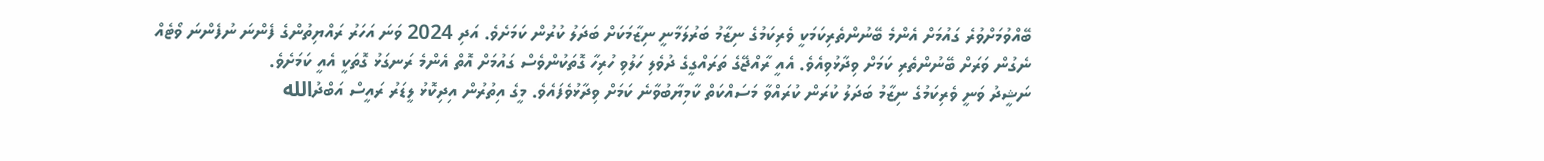ބޭއްވުމަށްވުރެ ގައުމަށް އެންމެ ބޭނުންތެރިކަމަކީ ވެރިކަމުގެ ނިޒާމު ބަރުލަމާނީ ނިޒާމަކަށް ބަދަލު ކުރުން ކަމަށެވެ. އަދި 2024 ވަނަ އަހަރު ރައްޔިތުންގެ ފެންނަ ނުފެންނަ ވޯޓެއް ނެގުން ވަރަށް ބޭނުންތެރި ކަމަށް ވިދާޅުވިއެވެ. އެއީ ރާއްޖޭގެ ތަރައްގީގެ ދުވެލި ހަލުވި ހުރިހާ ގޮތަކުންވެސް ގައުމަށް އޮތް އެންމެ ރަނގަޅު ގޮތަކީ އެއީ ކަމަށެވެ.
ނަޝީދު ވަނީ ވެރިކަމުގެ ނިޒާމު ބަދަލު ކުރަން ކުރައްވާ މަސައްކަތް ކާމިޔާބުވާނެ ކަމަށް ވިދާޅުވެފައެވެ. މީގެ އިތުރުން އިދިކޮޅު ލީޑަރު ރައީސް އަބްދުالله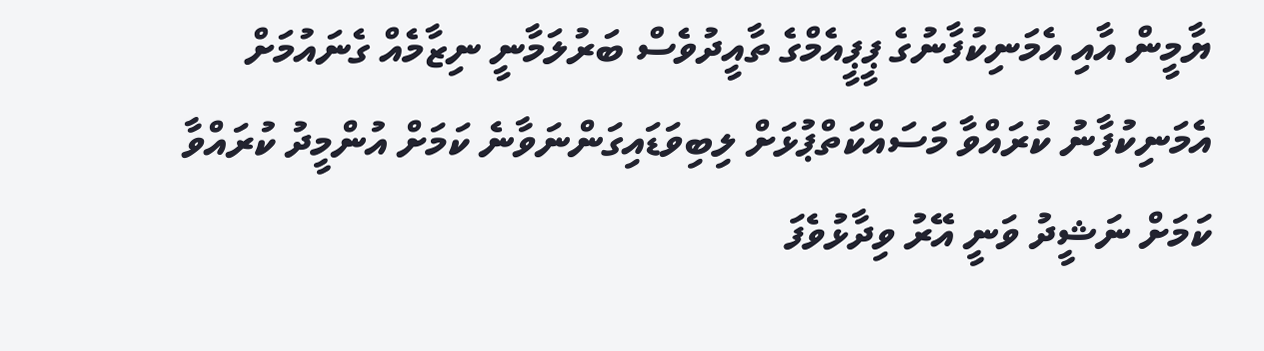ޔާމީން އާއި އެމަނިކުފާނުގެ ޕީޕީއެމްގެ ތާއީދުވެސް ބަރުލަމާނީ ނިޒާމެއް ގެނައުމަށް އެމަނިކުފާނު ކުރައްވާ މަސައްކަތްޕުޅަށް ލިބިވަޑައިގަންނަވާނެ ކަމަށް އުންމީދު ކުރައްވާ ކަމަށް ނަޝީދު ވަނީ އޭރު ވިދާޅުވެފަ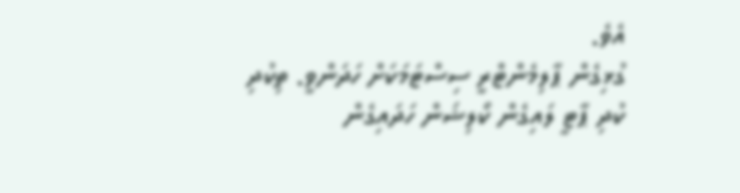އެވެ.
ގުޅިގެން ޕާލިމެންޓްރީ ސިސްޓަމަކަށް ހަދަންވީ. ތިކުދި ކުދި ޕާޓީ ލައިގެން ކޯލިޝަން ހަދައިގެން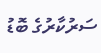ސަރުކާރުގެ ބޮޑު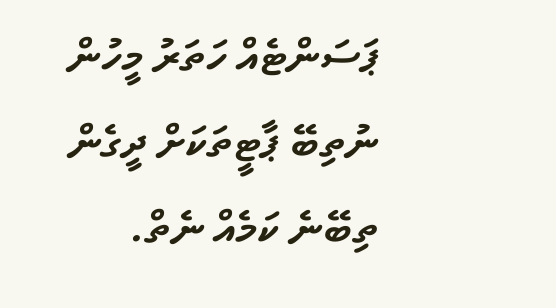ޕަސަންޓެއް ހަތަރު މީހުން ނުތިބޭ ޕާޓީތަކަށް ދީގެން ތިބޭނެ ކަމެއް ނެތް.